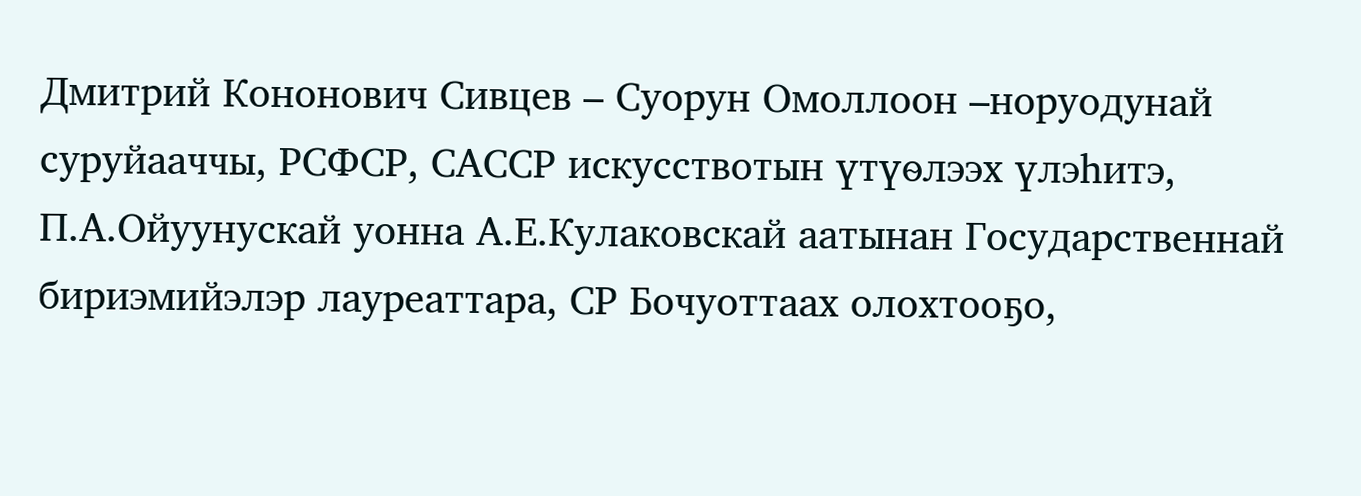Дмитрий Кононович Сивцев – Суорун Омоллоон –норуодунай суруйааччы, РСФСР, САССР искусствотын үтүѳлээх үлэһитэ, П.А.Ойуунускай уонна А.Е.Кулаковскай аатынан Государственнай бириэмийэлэр лауреаттара, СР Бочуоттаах олохтооҕо,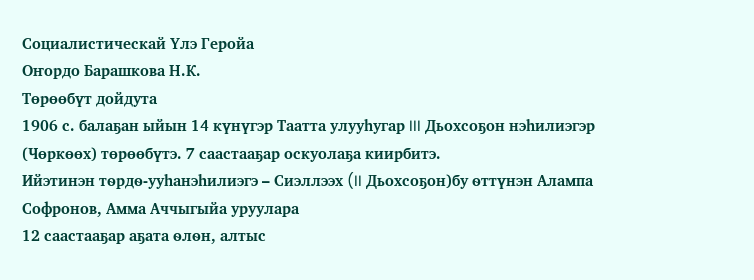Социалистическай Үлэ Геройа
Оҥордо Барашкова Н.К.
Төрөөбүт дойдута
1906 с. балаҕан ыйын 14 күнүгэр Таатта улууһугар III Дьохсоҕон нэһилиэгэр (Чөркөөх) төрөөбүтэ. 7 саастааҕар оскуолаҕа киирбитэ.
Ийэтинэн тѳрдѳ-ууһанэһилиэгэ – Сиэллээх (II Дьохсоҕон)бу ѳттүнэн Алампа Софронов, Амма Аччыгыйа уруулара
12 саастааҕар аҕата ѳлѳн, алтыс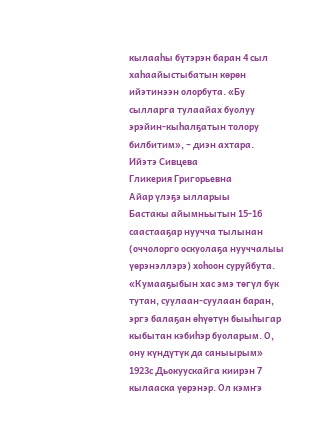кылааһы бүтэрэн баран 4 сыл хаһаайыстыбатын кѳрѳн ийэтинээн олорбута. «Бу сылларга тулаайах буолуу эрэйин-кыһалҕатын толору билбитим», – диэн ахтара.
Ийэтэ Сивцева
Гликерия Григорьевна
Айар үлэҕэ ылларыы
Бастакы айымньытын 15-16 саастааҕар нуучча тылынан (оччолорго оскуолаҕа нууччалыы үѳрэнэллэрэ) хоһоон суруйбута.
«Кумааҕыбын хас эмэ тѳгүл бүк тутан, суулаан-суулаан баран, эргэ балаҕан ѳһүѳтүн быыһыгар кыбытан кэбиһэр буоларым. О, ону күндүтүк да саныырым»
1923с Дьокуускайга киирэн 7 кылааска үѳрэнэр. Ол кэмҥэ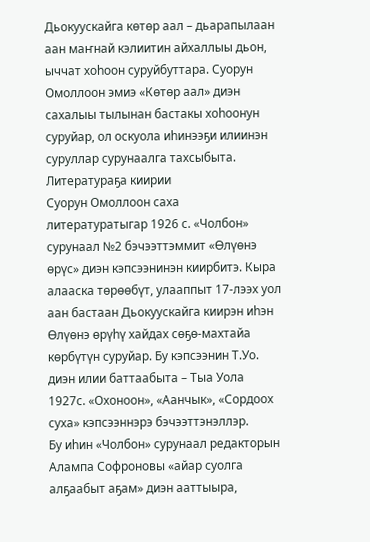Дьокуускайга кѳтѳр аал – дьарапылаан аан маҥнай кэлиитин айхаллыы дьон, ыччат хоһоон суруйбуттара. Суорун Омоллоон эмиэ «Кѳтѳр аал» диэн сахалыы тылынан бастакы хоһоонун суруйар, ол оскуола иһинээҕи илиинэн суруллар сурунаалга тахсыбыта.
Литератураҕа киирии
Суорун Омоллоон саха литературатыгар 1926 с. «Чолбон» сурунаал №2 бэчээттэммит «Өлүѳнэ ѳрүс» диэн кэпсээнинэн киирбитэ. Кыра алааска тѳрѳѳбүт, улааппыт 17-лээх уол аан бастаан Дьокуускайга киирэн иһэн Өлүѳнэ ѳрүһү хайдах сѳҕѳ-махтайа кѳрбүтүн суруйар. Бу кэпсээнин Т.Уо. диэн илии баттаабыта – Тыа Уола
1927с. «Охоноон», «Аанчык», «Сордоох суха» кэпсээннэрэ бэчээттэнэллэр.
Бу иһин «Чолбон» сурунаал редакторын Алампа Софроновы «айар суолга алҕаабыт аҕам» диэн ааттыыра,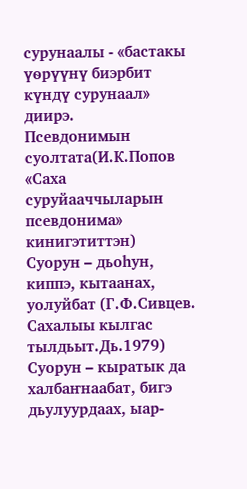сурунаалы - «бастакы үѳрүүнү биэрбит күндү сурунаал» диирэ.
Псевдонимын суолтата(И.К.Попов «Саха суруйааччыларын псевдонима» кинигэтиттэн)
Суорун – дьоһун, киппэ, кытаанах, уолуйбат (Г.Ф.Сивцев. Сахалыы кылгас тылдьыт.Дь.1979)
Суорун – кыратык да халбаҥнаабат, бигэ дьулуурдаах, ыар-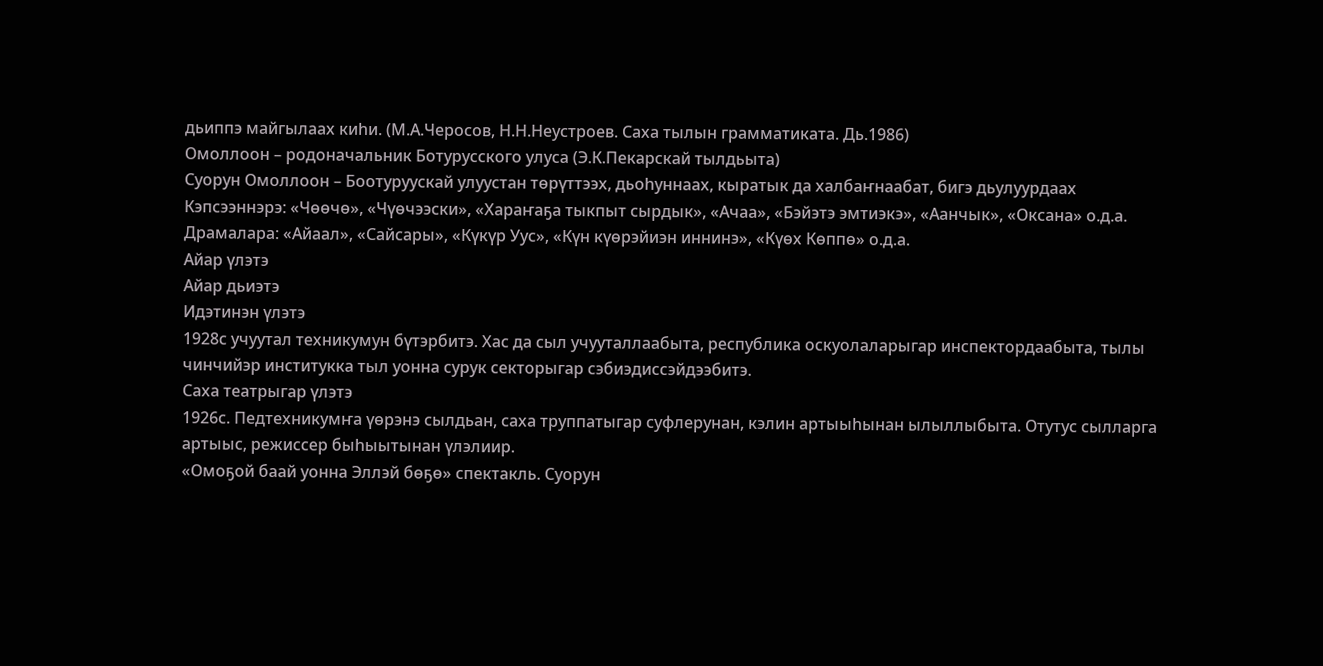дьиппэ майгылаах киһи. (М.А.Черосов, Н.Н.Неустроев. Саха тылын грамматиката. Дь.1986)
Омоллоон – родоначальник Ботурусского улуса (Э.К.Пекарскай тылдьыта)
Суорун Омоллоон – Боотуруускай улуустан тѳрүттээх, дьоһуннаах, кыратык да халбаҥнаабат, бигэ дьулуурдаах
Кэпсээннэрэ: «Чѳѳчѳ», «Чүѳчээски», «Хараҥаҕа тыкпыт сырдык», «Ачаа», «Бэйэтэ эмтиэкэ», «Аанчык», «Оксана» о.д.а.
Драмалара: «Айаал», «Сайсары», «Күкүр Уус», «Күн күѳрэйиэн иннинэ», «Күѳх Кѳппѳ» о.д.а.
Айар үлэтэ
Айар дьиэтэ
Идэтинэн үлэтэ
1928с учуутал техникумун бүтэрбитэ. Хас да сыл учууталлаабыта, республика оскуолаларыгар инспектордаабыта, тылы чинчийэр институкка тыл уонна сурук секторыгар сэбиэдиссэйдээбитэ.
Саха театрыгар үлэтэ
1926с. Педтехникумҥа үѳрэнэ сылдьан, саха труппатыгар суфлерунан, кэлин артыыһынан ылыллыбыта. Отутус сылларга артыыс, режиссер быһыытынан үлэлиир.
«Омоҕой баай уонна Эллэй бѳҕѳ» спектакль. Суорун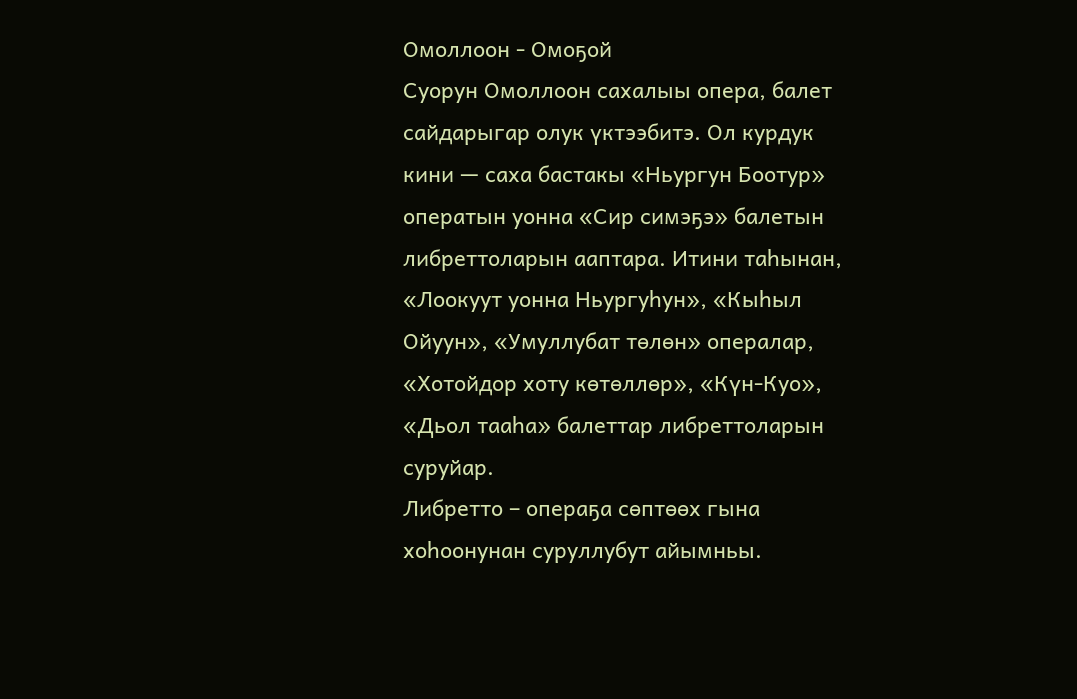Омоллоон - Омоҕой
Суорун Омоллоон сахалыы опера, балет сайдарыгар олук үктээбитэ. Ол курдук кини — саха бастакы «Ньургун Боотур» оператын уонна «Сир симэҕэ» балетын либреттоларын ааптара. Итини таhынан, «Лоокуут уонна Ньургуhун», «Кыhыл Ойуун», «Умуллубат төлөн» опералар, «Хотойдор хоту көтөллөр», «Күн-Куо», «Дьол тааhа» балеттар либреттоларын суруйар.
Либретто – операҕа сөптөөх гына хоһоонунан суруллубут айымньы.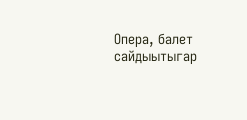Опера, балет сайдыытыгар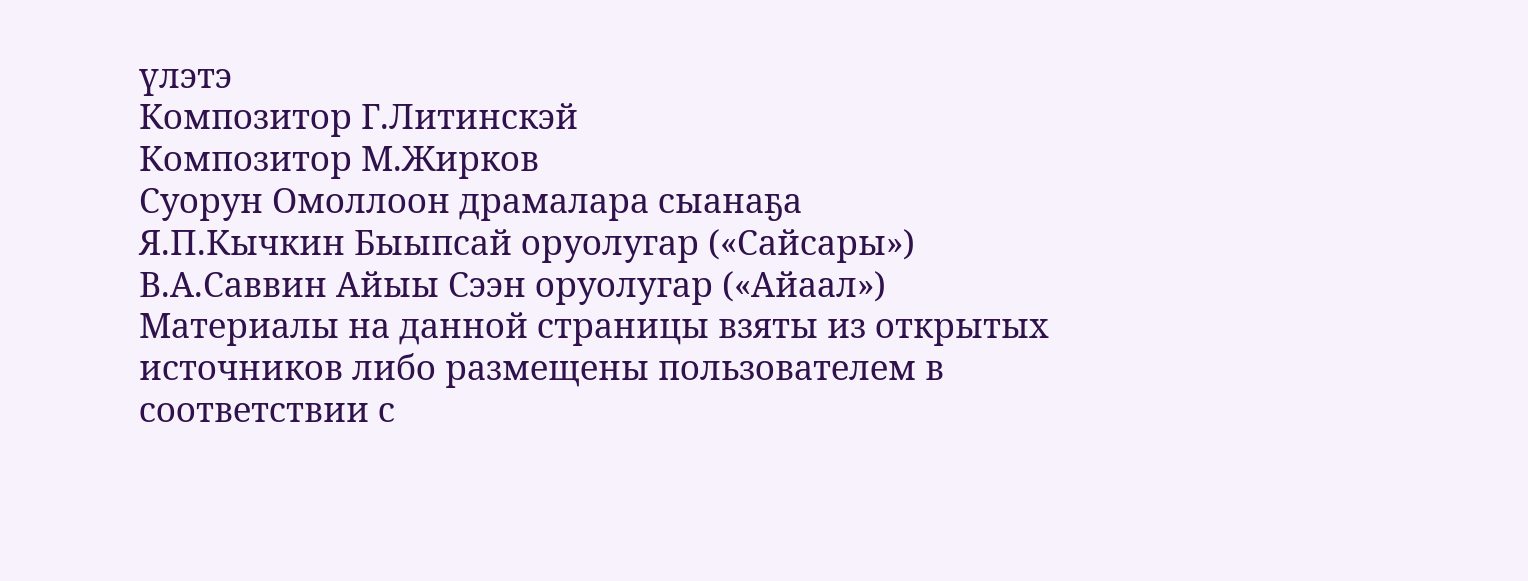үлэтэ
Композитор Г.Литинскэй
Композитор М.Жирков
Суорун Омоллоон драмалара сыанаҕа
Я.П.Кычкин Быыпсай оруолугар («Сайсары»)
В.А.Саввин Айыы Сээн оруолугар («Айаал»)
Материалы на данной страницы взяты из открытых источников либо размещены пользователем в соответствии с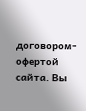договором-офертой сайта. Вы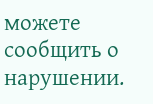можете сообщить о нарушении.